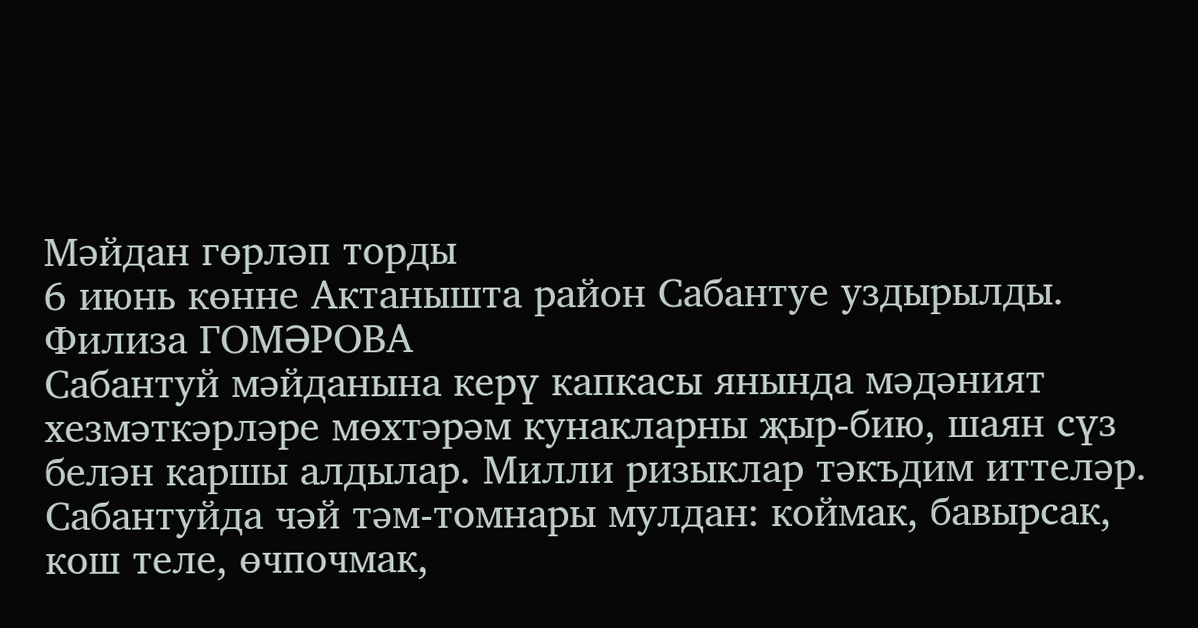Мәйдан гөрләп торды
6 июнь көнне Актанышта район Сабантуе уздырылды.
Филиза ГОМӘРОВА
Сабантуй мәйданына керү капкасы янында мәдәният хезмәткәрләре мөхтәрәм кунакларны җыр-бию, шаян сүз белән каршы алдылар. Милли ризыклар тәкъдим иттеләр.
Сабантуйда чәй тәм-томнары мулдан: коймак, бавырсак, кош теле, өчпочмак,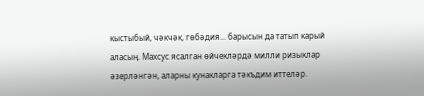кыстыбый, чәкчәк, гөбәдия... барысын да татып карый аласың. Махсус ясалган өйчекләрдә милли ризыклар әзерләнгән, аларны кунакларга тәкъдим иттеләр.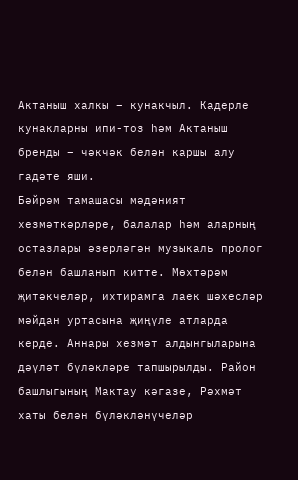Актаныш халкы – кунакчыл. Кадерле кунакларны ипи-тоз һәм Актаныш бренды – чәкчәк белән каршы алу гадәте яши.
Бәйрәм тамашасы мәдәният хезмәткәрләре, балалар һәм аларның остазлары әзерләгән музыкаль пролог белән башланып китте. Мөхтәрәм җитәкчеләр, ихтирамга лаек шәхесләр мәйдан уртасына җиңүле атларда керде. Аннары хезмәт алдынгыларына дәүләт бүләкләре тапшырылды. Район башлыгының Мактау кәгазе, Рәхмәт хаты белән бүләкләнүчеләр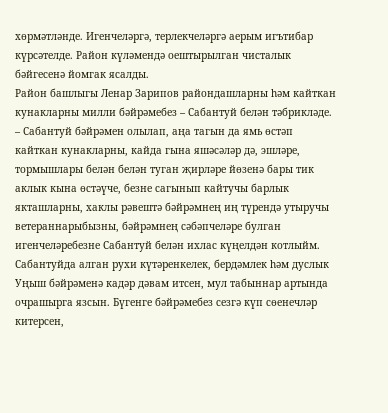хөрмәтләнде. Игенчеләргә, терлекчеләргә аерым игътибар күрсәтелде. Район күләмендә оештырылган чисталык бәйгесенә йомгак ясалды.
Район башлыгы Ленар Зарипов райондашларны һәм кайткан кунакларны милли бәйрәмебез – Сабантуй белән тәбрикләде.
– Сабантуй бәйрәмен олылап, аңа тагын да ямь өстәп кайткан кунакларны, кайда гына яшәсәләр дә, эшләре, тормышлары белән белән туган җирләре йөзенә бары тик аклык кына өстәүче, безне сагынып кайтучы барлык якташларны, хаклы рәвештә бәйрәмнең иң түрендә утыручы ветераннарыбызны, бәйрәмнең сәбәпчеләре булган игенчеләребезне Сабантуй белән ихлас күңелдән котлыйм. Сабантуйда алган рухи күтәренкелек, бердәмлек һәм дуслык Уңыш бәйрәменә кадәр дәвам итсен, мул табыннар артында очрашырга язсын. Бүгенге бәйрәмебез сезгә күп сөенечләр китерсен,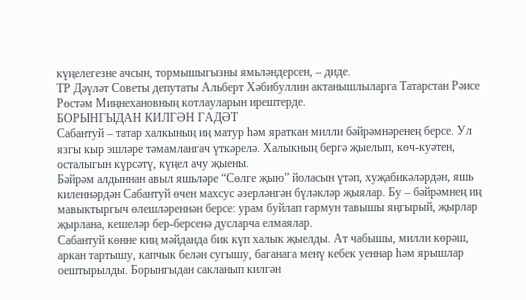күңелегезне ачсын, тормышыгызны ямьләндерсен, – диде.
ТР Дәүләт Советы депутаты Альберт Хәбибуллин актанышлыларга Татарстан Рәисе Рөстәм Миңнехановның котлауларын ирештерде.
БОРЫНГЫДАН КИЛГӘН ГАДӘТ
Сабантуй – татар халкының иң матур һәм яраткан милли бәйрәмнәренең берсе. Ул язгы кыр эшләре тәмамлангач үткәрелә. Халыкның бергә җыелып, көч-куәтен, осталыгын күрсәтү, күңел ачу җыены.
Бәйрәм алдыннан авыл яшьләре “Сөлге җыю” йоласын үтәп, хуҗабикәләрдән, яшь киленнәрдән Сабантуй өчен махсус әзерләнгән бүләкләр җыялар. Бу – бәйрәмнең иң мавыктыргыч өлешләреннән берсе: урам буйлап гармун тавышы яңгырый, җырлар җырлана, кешеләр бер-берсенә дусларча елмаялар.
Сабантуй көнне киң мәйданда бик күп халык җыелды. Ат чабышы, милли көрәш, аркан тартышу, капчык белән сугышу, баганага менү кебек уеннар һәм ярышлар оештырылды. Борынгыдан сакланып килгән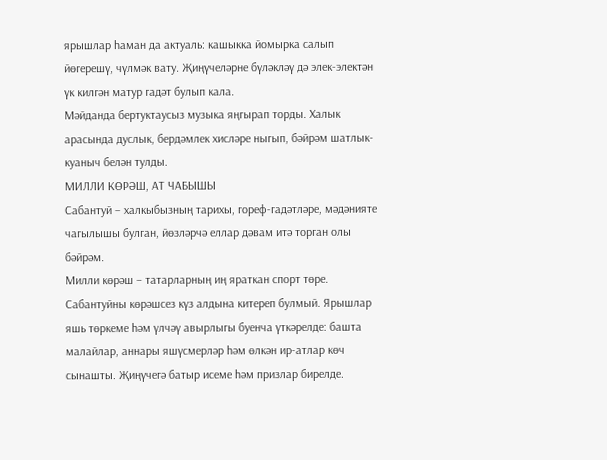ярышлар һаман да актуаль: кашыкка йомырка салып йөгерешү, чүлмәк вату. Җиңүчеләрне бүләкләү дә элек-электән үк килгән матур гадәт булып кала.
Мәйданда бертуктаусыз музыка яңгырап торды. Халык арасында дуслык, бердәмлек хисләре ныгып, бәйрәм шатлык-куаныч белән тулды.
МИЛЛИ КӨРӘШ, АТ ЧАБЫШЫ
Сабантуй – халкыбызның тарихы, гореф-гадәтләре, мәдәнияте чагылышы булган, йөзләрчә еллар дәвам итә торган олы бәйрәм.
Милли көрәш – татарларның иң яраткан спорт төре. Сабантуйны көрәшсез күз алдына китереп булмый. Ярышлар яшь төркеме һәм үлчәү авырлыгы буенча үткәрелде: башта малайлар, аннары яшүсмерләр һәм өлкән ир-атлар көч сынашты. Җиңүчегә батыр исеме һәм призлар бирелде.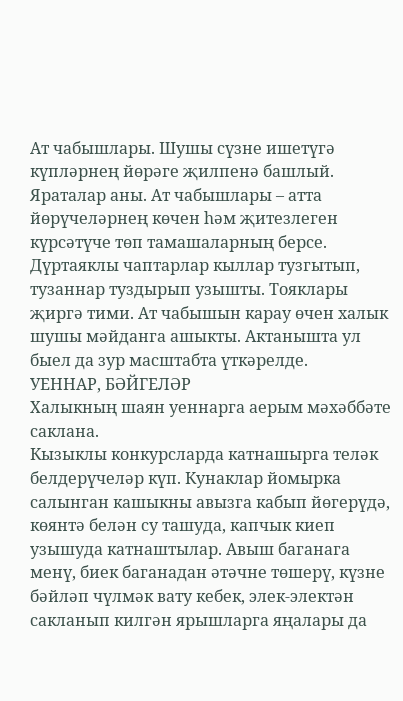Ат чабышлары. Шушы сүзне ишетүгә күпләрнең йөрәге җилпенә башлый. Яраталар аны. Ат чабышлары – атта йөрүчеләрнең көчен һәм җитезлеген күрсәтүче төп тамашаларның берсе. Дүртаяклы чаптарлар кыллар тузгытып, тузаннар туздырып узышты. Тояклары җиргә тими. Ат чабышын карау өчен халык шушы мәйданга ашыкты. Актанышта ул быел да зур масштабта үткәрелде.
УЕННАР, БӘЙГЕЛӘР
Халыкның шаян уеннарга аерым мәхәббәте саклана.
Кызыклы конкурсларда катнашырга теләк белдерүчеләр күп. Кунаклар йомырка салынган кашыкны авызга кабып йөгерүдә, көянтә белән су ташуда, капчык киеп узышуда катнаштылар. Авыш баганага менү, биек баганадан әтәчне төшерү, күзне бәйләп чүлмәк вату кебек, элек-электән сакланып килгән ярышларга яңалары да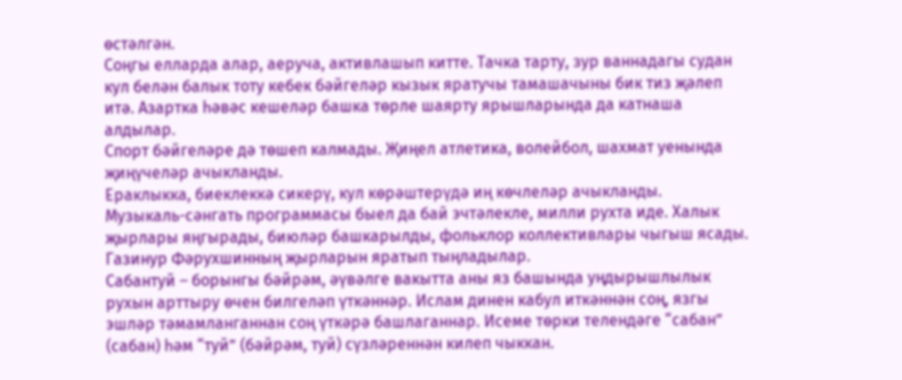өстәлгән.
Соңгы елларда алар, аеруча, активлашып китте. Тачка тарту, зур ваннадагы судан кул белән балык тоту кебек бәйгеләр кызык яратучы тамашачыны бик тиз җәлеп итә. Азартка һәвәс кешеләр башка төрле шаярту ярышларында да катнаша алдылар.
Спорт бәйгеләре дә төшеп калмады. Җиңел атлетика, волейбол, шахмат уенында җиңүчеләр ачыкланды.
Ераклыкка, биеклеккә сикерү, кул көрәштерүдә иң көчлеләр ачыкланды.
Музыкаль-сәнгать программасы быел да бай эчтәлекле, милли рухта иде. Халык җырлары яңгырады, биюләр башкарылды, фольклор коллективлары чыгыш ясады. Газинур Фәрухшинның җырларын яратып тыңладылар.
Сабантуй – борынгы бәйрәм, әүвәлге вакытта аны яз башында уңдырышлылык рухын арттыру өчен билгеләп үткәннәр. Ислам динен кабул иткәннән соң, язгы эшләр тәмамланганнан соң үткәрә башлаганнар. Исеме төрки телендәге “сабан” (сабан) һәм “туй” (бәйрәм, туй) сүзләреннән килеп чыккан.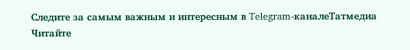Следите за самым важным и интересным в Telegram-каналеТатмедиа
Читайте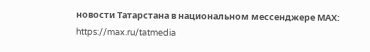новости Татарстана в национальном мессенджере MАХ: https://max.ru/tatmedia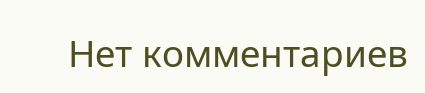Нет комментариев